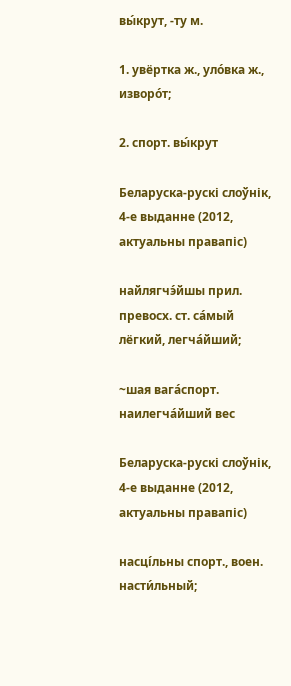вы́крут, -ту м.

1. увёртка ж., уло́вка ж., изворо́т;

2. спорт. вы́крут

Беларуска-рускі слоўнік, 4-е выданне (2012, актуальны правапіс)

найлягчэ́йшы прил. превосх. ст. са́мый лёгкий, легча́йший;

~шая вага́спорт. наилегча́йший вес

Беларуска-рускі слоўнік, 4-е выданне (2012, актуальны правапіс)

насці́льны спорт., воен. насти́льный;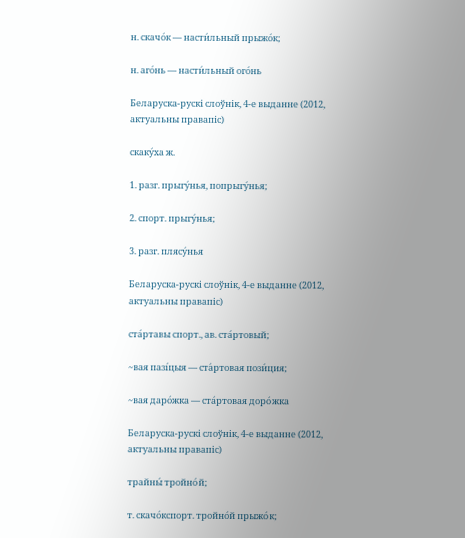н. скачо́к — насти́льный прыжо́к;

н. аго́нь — насти́льный ого́нь

Беларуска-рускі слоўнік, 4-е выданне (2012, актуальны правапіс)

скаку́ха ж.

1. разг. прыгу́нья, попрыгу́нья;

2. спорт. прыгу́нья;

3. разг. плясу́нья

Беларуска-рускі слоўнік, 4-е выданне (2012, актуальны правапіс)

ста́ртавы спорт., ав. ста́ртовый;

~вая пазі́цыя — ста́ртовая пози́ция;

~вая даро́жка — ста́ртовая доро́жка

Беларуска-рускі слоўнік, 4-е выданне (2012, актуальны правапіс)

трайны́ тройно́й;

т. скачо́кспорт. тройно́й прыжо́к;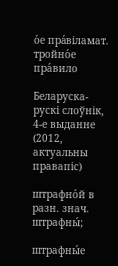о́е пра́віламат. тройно́е пра́вило

Беларуска-рускі слоўнік, 4-е выданне (2012, актуальны правапіс)

штрафно́й в разн. знач. штрафны́;

штрафны́е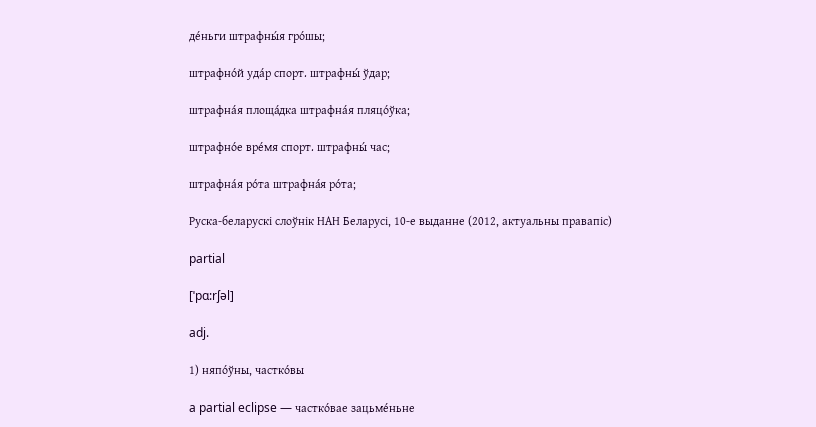де́ньги штрафны́я гро́шы;

штрафно́й уда́р спорт. штрафны́ ўдар;

штрафна́я площа́дка штрафна́я пляцо́ўка;

штрафно́е вре́мя спорт. штрафны́ час;

штрафна́я ро́та штрафна́я ро́та;

Руска-беларускі слоўнік НАН Беларусі, 10-е выданне (2012, актуальны правапіс)

partial

[ˈpɑ:rʃəl]

adj.

1) няпо́ўны, частко́вы

a partial eclipse — частко́вае зацьме́ньне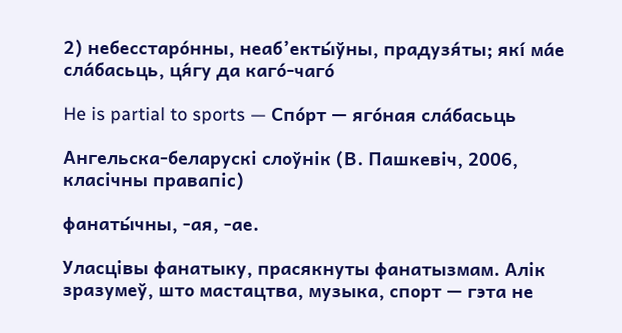2) небесстаро́нны, неаб’екты́ўны, прадузя́ты; які́ ма́е сла́басьць, ця́гу да каго́-чаго́

He is partial to sports — Спо́рт — яго́ная сла́басьць

Ангельска-беларускі слоўнік (В. Пашкевіч, 2006, класічны правапіс)

фанаты́чны, ‑ая, ‑ае.

Уласцівы фанатыку, прасякнуты фанатызмам. Алік зразумеў, што мастацтва, музыка, спорт — гэта не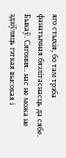яго стыхія, бо там трэба фанатычная бязлітаснасць да сябе. Быкаў. Сягоння.. нас не можа не здзіўляць гэткая высокая і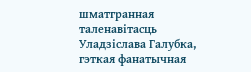шматгранная таленавітасць Уладзіслава Галубка, гэткая фанатычная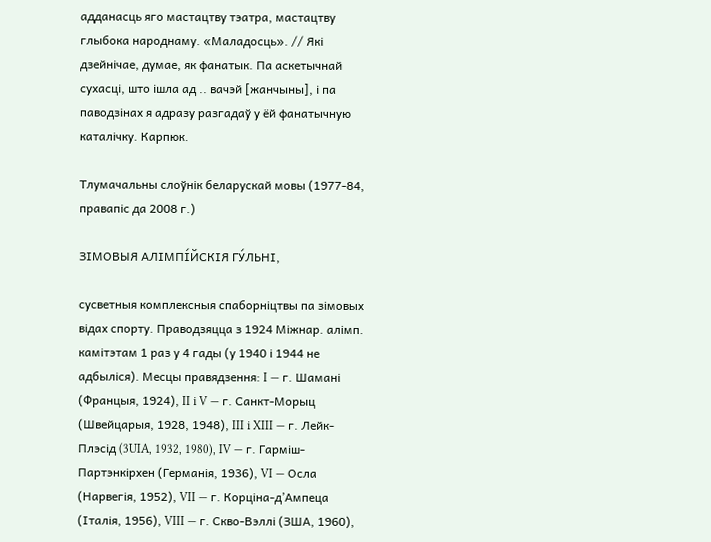адданасць яго мастацтву тэатра, мастацтву глыбока народнаму. «Маладосць». // Які дзейнічае, думае, як фанатык. Па аскетычнай сухасці, што ішла ад .. вачэй [жанчыны], і па паводзінах я адразу разгадаў у ёй фанатычную каталічку. Карпюк.

Тлумачальны слоўнік беларускай мовы (1977-84, правапіс да 2008 г.)

ЗІМОВЫЯ АЛІМПІ́ЙСКІЯ ГУ́ЛЬНІ,

сусветныя комплексныя спаборніцтвы па зімовых відах спорту. Праводзяцца з 1924 Міжнар. алімп. камітэтам 1 раз у 4 гады (у 1940 і 1944 не адбыліся). Месцы правядзення: I — г. Шамані (Францыя, 1924), II i V — г. Санкт-Морыц (Швейцарыя, 1928, 1948), III i XIII — г. Лейк-Плэсід (3UIA, 1932, 1980), IV — г. Гарміш-Партэнкірхен (Германія, 1936), VI — Осла (Нарвегія, 1952), VII — г. Корціна-д’Ампеца (Італія, 1956), VIII — г. Скво-Вэллі (ЗША, 1960),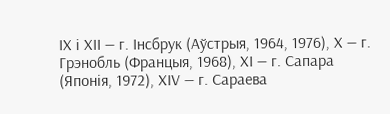IX і XII — г. Інсбрук (Аўстрыя, 1964, 1976), X — г. Грэнобль (Францыя, 1968), XI — г. Сапара (Японія, 1972), XIV — г. Сараева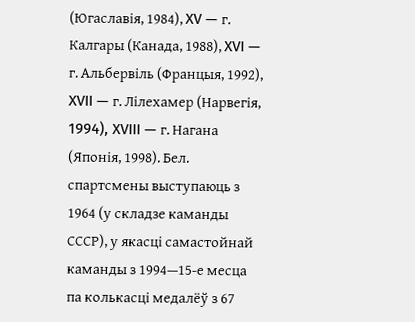(Югаславія, 1984), XV — г. Калгары (Канада, 1988), XVI — г. Альбервіль (Францыя, 1992), XVII — г. Лілехамер (Нарвегія, 1994), XVIII — г. Нагана (Японія, 1998). Бел. спартсмены выступаюць з 1964 (у складзе каманды СССР), у якасці самастойнай каманды з 1994—15-е месца па колькасці медалёў з 67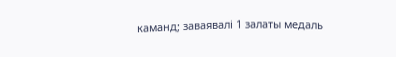каманд; заваявалі 1 залаты медаль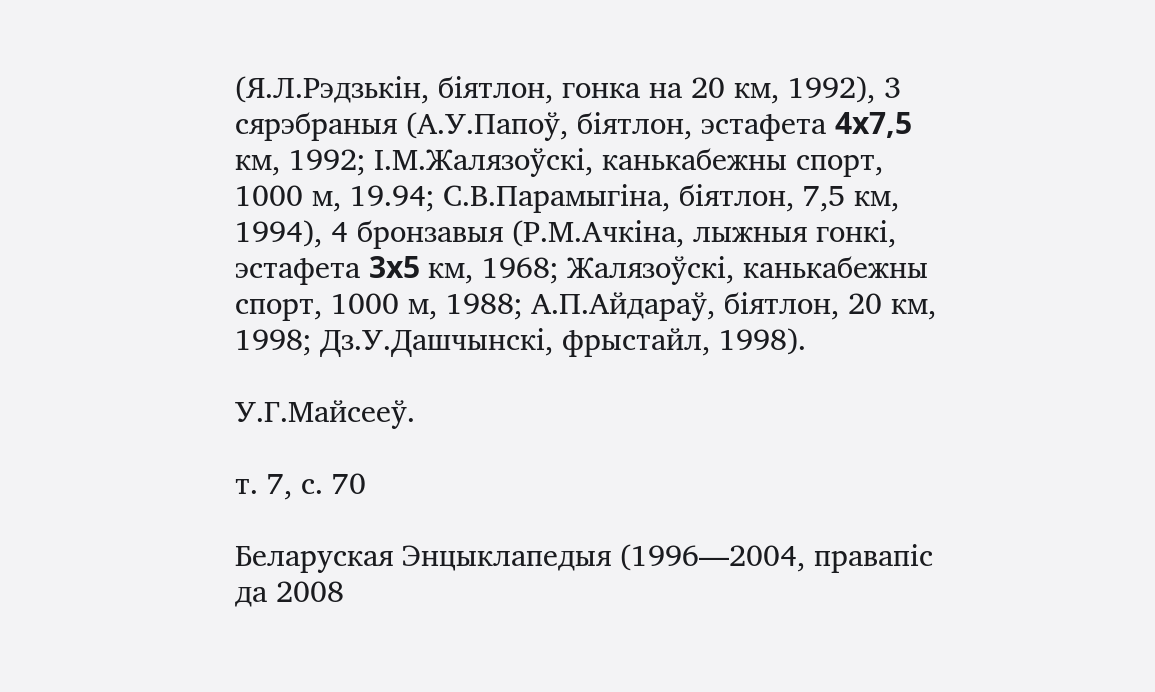(Я.Л.Рэдзькін, біятлон, гонка на 20 км, 1992), 3 сярэбраныя (А.У.Папоў, біятлон, эстафета 4x7,5 км, 1992; І.М.Жалязоўскі, канькабежны спорт, 1000 м, 19.94; С.В.Парамыгіна, біятлон, 7,5 км, 1994), 4 бронзавыя (Р.М.Ачкіна, лыжныя гонкі, эстафета 3x5 км, 1968; Жалязоўскі, канькабежны спорт, 1000 м, 1988; А.П.Айдараў, біятлон, 20 км, 1998; Дз.У.Дашчынскі, фрыстайл, 1998).

У.Г.Майсееў.

т. 7, с. 70

Беларуская Энцыклапедыя (1996—2004, правапіс да 2008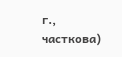г., часткова)